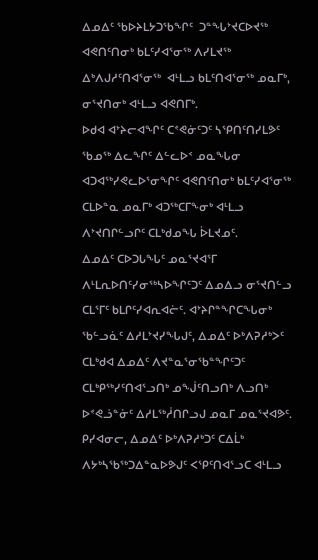ᐃᓄᐃᑦ ᖃᐅᔨᒪᔭᑐᖃᖏᑦ  ᑐᓐᖓᔾᔪᑕᐅᔪᖅ ᐊᕙᑎᑦᑎᓂᒃ ᑲᒪᑦᓯᐊᕐᓂᖅ ᐱᓯᒪᔪᖅ ᐃᒃᐱᒍᓱᑦᑎᐊᕐᓂᖅ  ᐊᒻᒪᓗ ᑲᒪᑦᑎᐊᕐᓂᖅ ᓄᓇᒥᒃ, ᓂᕐᔪᑎᓂᒃ ᐊᒻᒪᓗ ᐊᕙᑎᒥᒃ.
ᐅᑯᐊ ᐊᔾᔨᓕᐊᖏᑦ ᑕᕝᕙᓃᑦᑐᑦ ᓴᕿᑎᑦᑎᓯᒪᕗᑦ ᖃᓄᖅ ᐃᓚᖏᑦ ᐃᓪᓚᐅᑉ ᓄᓇᖓᓂ ᐊᑐᐊᖅᓯᕙᓚᐅᕐᓂᖏᑦ ᐊᕙᑎᑦᑎᓂᒃ ᑲᒪᑦᓯᐊᕐᓂᖅ ᑕᒪᐅᓐᓇ ᓄᓇᒥᒃ ᐊᑐᖅᑕᒥᖕᓂᒃ ᐊᒻᒪᓗ ᐱᔾᔪᑎᒋᓪᓗᒋᑦ ᑕᒪᒃᑯᓄᖓ ᐆᒪᔪᓄᑦ.
ᐃᓄᐃᑦ ᑕᐅᑐᒐᖓᑦ ᓄᓇᕐᔪᐊᕐᒥ ᐱᒻᒪᕆᐅᑎᑦᓯᓂᖅᓴᐅᖏᑦᑐᑦ ᐃᓄᐃᓗ ᓂᕐᔪᑎᓪᓗ ᑕᒪᕐᒥᑦ ᑲᒪᒋᑦᓯᐊᕆᐊᓖᑦ. ᐊᔾᔨᒋᓐᖏᑕᖓᓂᒃ ᖃᓪᓗᓈᑦ ᐃᓱᒪᔾᔪᓯᖓᒍᑦ, ᐃᓄᐃᑦ ᐅᒃᐱᕈᓱᒃᐳᑦ ᑕᒪᒃᑯᐊ ᐃᓄᐃᑦ ᐱᔪᓐᓇᕐᓂᖃᓐᖏᑦᑐᑦ ᑕᒪᒃᑭᖅᓯᑦᑎᐊᕐᓗᑎᒃ ᓄᖒᑦᑎᓗᑎᒃ ᐱᓗᑎᒃ ᐅᕝᕙᓘᓐᓃᑦ ᐃᓱᒪᖅᓲᑎᒋᓗᒍ ᓄᓇᒥ ᓄᓇᕐᔪᐊᕗᑦ. ᑭᓯᐊᓂᓕ, ᐃᓄᐃᑦ ᐅᒃᐱᕈᓱᒃᑐᑦ ᑕᐃᒫᒃ ᐱᔭᒃᓴᖃᖅᑐᐃᓐᓇᐅᕗᒍᑦ ᐸᕿᑦᑎᐊᕐᓗᑕ ᐊᒻᒪᓗ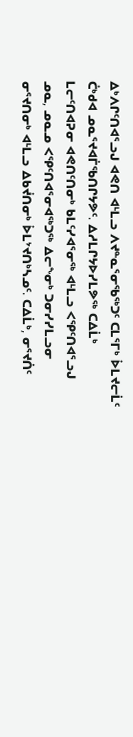ᐃᒃᐱᒋᑦᑎᐊᕐᓗᒍ ᐊᕙᑎ ᐊᒻᒪᓗ ᐱᔪᓐᓇᕐᓂᖃᖅᑐᑦ ᑕᒪᕐᒥᒃ ᐆᒪᔪᓕᒫᑦ ᑖᒃᑯᐊ ᓄᓇᕐᔪᐊᒦᖃᑎᒋᔭᕗᑦ. ᐃᓱᒪᒋᔭᐅᓯᒪᕗᖅ ᑕᐃᒫᒃ ᒪᓕᑦᑎᐊᕈᓂ ᐊᕙᑎᑦᑎᓂᒃ ᑲᒪᑦᓯᐊᕐᓂᖅ ᐊᒻᒪᓗ ᐸᕿᑦᑎᐊᕐᓗᒍ ᓄᓇ, ᓄᓇᓄ ᐸᕿᑦᑎᐊᕐᓂᐊᖅᑐᖅ ᐃᓕᖕᓂᒃ ᑐᓂᓯᓯᒪᓗᓂ ᓂᕐᔪᑎᓂᒃ ᐊᒻᒪᓗ ᐃᑲᔫᑎᓂᒃ ᐆᒪᔾᔪᑎᒃᓴᓄᑦ. ᑕᐃᒫᒃ, ᓂᕐᔪᑏᑦ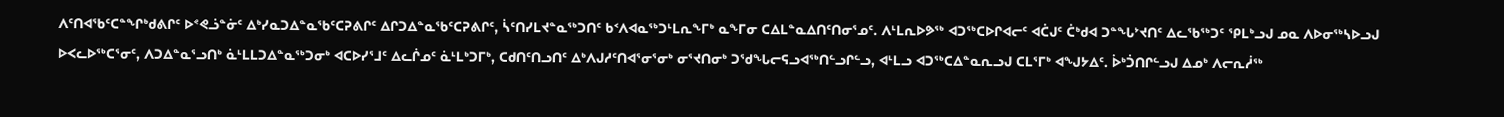ᐱᑦᑎᐊᖃᑦᑕᓐᖏᒃᑯᕕᒋᑦ ᐅᕝᕙᓘᓐᓃᑦ ᐃᒃᓯᓇᑐᐃᓐᓇᖃᑦᑕᕈᕕᒋᑦ ᐃᒋᑐᐃᓐᓇᖃᑦᑕᕈᕕᒋᑦ, ᓵᑦᑎᓯᒪᔪᓐᓇᖅᑐᑎᑦ ᑲᑉᐱᐊᓇᖅᑐᒻᒪᕆᖕᒥᒃ ᓇᖕᒥᓂ ᑕᐃᒪᓐᓇᐃᑎᑦᑎᓂᕐᓄᑦ. ᐱᒻᒪᕆᐅᕗᖅ ᐊᑐᖅᑕᐅᒋᐊᓕᑦ ᐊᑖᒍᑦ ᑖᒃᑯᐊ ᑐᓐᖓᔾᔪᑎᑦ ᐃᓚᖃᖅᑐᑦ ᕿᒪᒃᓗᒍ ᓄᓇ ᐱᐅᓂᖅᓴᐅᓗᒍ ᐅᐸᓚᐅᖅᑕᕐᓂᑦ, ᐱᑐᐃᓐᓇᕐᓗᑎᒃ ᓈᒻᒪᒪᑐᐃᓐᓇᖅᑐᓂᒃ ᐊᑕᐅᓯᕐᒧᑦ ᐃᓚᒌᓄᑦ ᓈᒻᒪᒃᑐᒥᒃ, ᑕᑯᑎᑦᑎᓗᑎᑦ ᐃᒃᐱᒍᓱᑦᑎᐊᕐᓂᕐᓂᒃ ᓂᕐᔪᑎᓂᒃ ᑐᖁᖓᓕᕋᓗᐊᖅᑎᓪᓗᒋᓪᓗ, ᐊᒻᒪᓗ ᐊᑐᖅᑕᐃᓐᓇᕆᓗᒍ ᑕᒪᕐᒥᒃ ᐊᖑᔭᐃᑦ. ᐆᒃᑑᑎᒋᓪᓗᒍ ᐃᓄᒃ ᐱᓕᕆᓲᖅ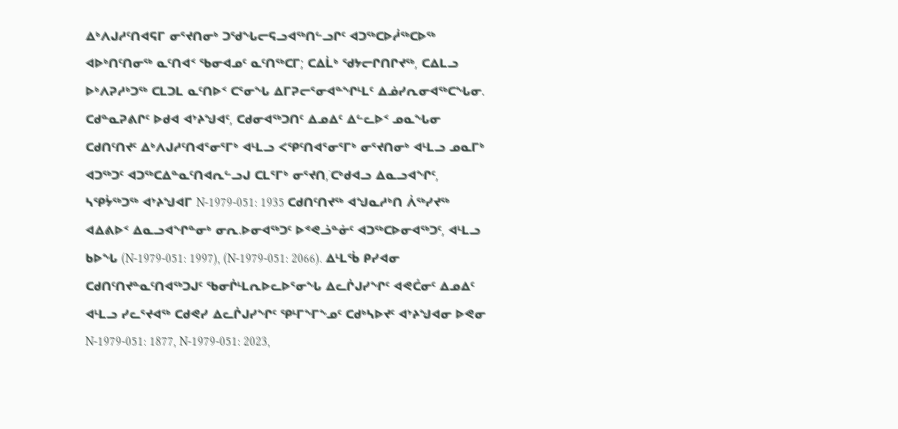ᐃᒃᐱᒍᓱᑦᑎᐊᕋᒥ ᓂᕐᔪᑎᓂᒃ ᑐᖁᖓᓕᕋᓗᐊᖅᑎᓪᓗᒋᑦ ᐊᑐᖅᑕᐅᓲᖅᑕᐅᖅ ᐊᐅᒃᑎᑦᑎᓂᖅ ᓇᑦᑎᐊᑉ ᖃᓂᐊᓄᑦ ᓇᑦᑎᖅᑕᒥ; ᑕᐃᒫᒃ ᖁᔭᓕᒋᑎᒋᔪᖅ, ᑕᐃᒪᓗ ᐅᒃᐱᕈᓱᒃᑐᖅ ᑕᒪᑐᒪ ᓇᑦᑎᐅᑉ ᑕᕐᓂᖓ ᐃᒥᕈᓕᕐᓂᐊᓐᖏᒻᒪᑦ ᐃᓅᓯᕆᓂᐊᖅᑕᖓᓂ.
ᑕᑯᓐᓇᕈᕕᒋᑦ ᐅᑯᐊ ᐊᔾᔨᖑᐊᑦ, ᑕᑯᓂᐊᖅᑐᑎᑦ ᐃᓄᐃᑦ ᐃᓪᓚᐅᑉ ᓄᓇᖓᓂ ᑕᑯᑎᑦᑎᔪᑦ ᐃᒃᐱᒍᓱᑦᑎᐊᕐᓂᕐᒥᒃ ᐊᒻᒪᓗ ᐸᕿᑦᑎᐊᕐᓂᕐᒥᒃ ᓂᕐᔪᑎᓂᒃ ᐊᒻᒪᓗ ᓄᓇᒥᒃ ᐊᑐᖅᑐᑦ ᐊᑐᖅᑕᐃᓐᓇᑦᑎᐊᕆᓪᓗᒍ ᑕᒪᕐᒥᒃ ᓂᕐᔪᑎ,˙ᑕᒃᑯᐊᓗ ᐃᓇᓗᐊᖏᑦ, ᓴᕿᔮᖅᑐᖅ ᐊᔾᔨᖑᐊᒥ N-1979-051: 1935 ᑕᑯᑎᑦᑎᔪᖅ ᐊᖑᓇᓱᒃᑎ ᐲᖅᓯᔪᖅ ᐊᐃᕕᐅᑉ ᐃᓇᓗᐊᖏᓐᓂᒃ ᓂᕆ.ᐅᓂᐊᖅᑐᑦ ᐅᕝᕙᓘᓐᓃᑦ ᐊᑐᖅᑕᐅᓂᐊᖅᑐᑦ, ᐊᒻᒪᓗ ᑲᐅᖓ (N-1979-051: 1997), (N-1979-051: 2066). ᐃᒻᒪᖄ ᑭᓯᐊᓂ ᑕᑯᑎᑦᑎᔪᓐᓇᑦᑎᐊᖅᑐᒍᑦ ᖃᓂᒌᒻᒪᕆᐅᓚᐅᕐᓂᖓ ᐃᓚᒌᒍᓯᖏᑦ ᐊᕙᑖᓂᑦ ᐃᓄᐃᑦ ᐊᒻᒪᓗ ᓯᓚᕐᔪᐊᖅ ᑕᑯᕙᓯ ᐃᓚᒌᒍᓯᖏᑦ ᕿᒻᒥᖕᒥᖕᓄᑦ ᑕᑯᒃᓴᐅᔪᑦ ᐊᔾᔨᖑᐊᓂ ᐅᕙᓂ N-1979-051: 1877, N-1979-051: 2023,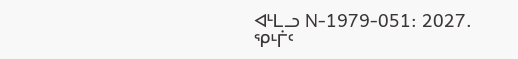ᐊᒻᒪᓗ N-1979-051: 2027. ᕿᒻᒦᑦ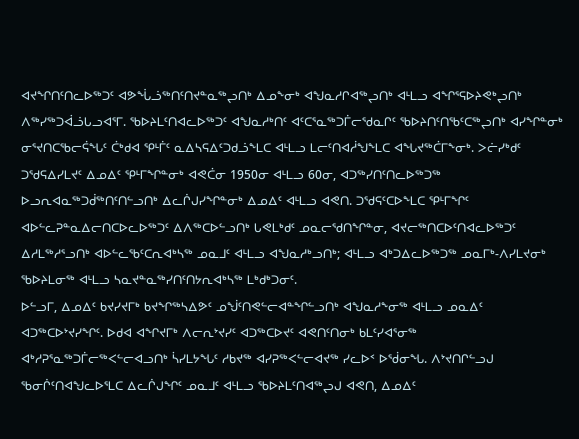ᐊᔪᖏᑎᑦᑎᓚᐅᖅᑐᑦ ᐊᕗᖔᓘᖅᑎᑦᑎᔪᓐᓇᖅᖢᑎᒃ ᐃᓄᖕᓂᒃ ᐊᖑᓇᓱᒋᐊᖅᖢᑎᒃ ᐊᒻᒪᓗ ᐊᖏᕐᕋᐅᔨᕙᒃᖢᑎᒃ ᐱᖅᓯᖅᑐᐋᓘᒐᓗᐊᕐᒥ. ᖃᐅᔨᒪᑦᑎᐊᓚᐅᖅᑐᑦ ᐊᖑᓇᓱᒃᑎᑦ ᐊᑦᑕᕐᓇᖅᑐᒦᓕᖁᓇᒋᑦ ᖃᐅᔨᑎᑦᑎᖃᑦᑕᖅᖢᑎᒃ ᐊᓯᖏᓐᓂᒃ ᓂᕐᔪᑎᑕᖃᓕᕌᖓᑦ ᑖᒃᑯᐊ ᕿᒻᒦᑦ ᓇᐃᓴᕋᐃᑦᑐᑯᓘᖕᒪᑕ ᐊᒻᒪᓗ ᒪᓕᑦᑎᐊᓲᖑᖕᒪᑕ ᐊᖓᔪᖅᑖᒥᖕᓂᒃ. ᐳᓖᓯᒃᑯᑦ ᑐᖁᕋᐃᓯᒪᔪᑦ ᐃᓄᐃᑦ ᕿᒻᒥᖏᓐᓂᒃ ᐊᕙᑖᓂ 1950ᓂ ᐊᒻᒪᓗ 60ᓂ, ᐊᑐᖅᓯᑎᑦᑎᓚᐅᖅᑐᖅ ᐅᓗᕆᐊᓇᖅᑐᑰᖅᑎᑦᑎᓪᓗᑎᒃ ᐃᓚᒌᒍᓯᖏᓐᓂᒃ ᐃᓄᐃᑦ ᐊᒻᒪᓗ ᐊᕙᑎ. ᑐᖁᕋᑦᑕᐅᖕᒪᑕ ᕿᒻᒥᖏᑦ ᐊᐅᓪᓚᕈᓐᓇᐃᓕᑎᑕᐅᓚᐅᖅᑐᑦ ᐃᐱᖅᑕᐅᓪᓗᑎᒃ ᒐᕙᒪᒃᑯᑦ ᓄᓇᓕᖁᑎᖏᓐᓂ, ᐊᔪᓕᖅᑎᑕᐅᑦᑎᐊᓚᐅᖅᑐᑦ ᐃᓱᒪᖅᓱᕐᓗᑎᒃ ᐊᐅᓪᓚᖃᑦᑕᕆᐊᒃᓴᖅ ᓄᓇᒧᑦ ᐊᒻᒪᓗ ᐊᖑᓇᓱᒃᓗᑎᒃ; ᐊᒻᒪᓗ ᐊᒃᑐᐃᓚᐅᖅᑐᖅ ᓄᓇᒥᒃ-ᐱᓯᒪᔪᓂᒃ ᖃᐅᔨᒪᓂᖅ ᐊᒻᒪᓗ ᓴᓇᔪᓐᓇᖅᓯᑎᑦᑎᔭᕆᐊᒃᓴᖅ ᒪᒃᑯᒃᑐᓂᑦ.
ᐅᓪᓗᒥ, ᐃᓄᐃᑦ ᑲᔪᓯᔪᒥᒃ ᑲᔪᖏᖅᓴᐃᕗᑦ ᓄᖒᑦᑎᕙᓪᓕᐊᓐᖏᓪᓗᑎᒃ ᐊᖑᓇᓱᖕᓂᖅ ᐊᒻᒪᓗ ᓄᓇᐃᑦ ᐊᑐᖅᑕᐅᔾᔪᓯᖏᑦ. ᐅᑯᐊ ᐊᖏᔪᒥᒃ ᐱᓕᕆᔾᔪᓯᑦ ᐊᑐᖅᑕᐅᔪᑦ ᐊᕙᑎᑦᑎᓂᒃ ᑲᒪᑦᓯᐊᕐᓂᖅ ᐊᒃᓱᕈᕐᓇᖅᑐᒦᓕᖅᐸᓪᓕᐊᓗᑎᒃ ᓵᓯᒪᔭᖓᑦ ᓱᑲᔪᖅ ᐊᓯᕈᖅᐸᓪᓕᐊᔪᖅ ᓯᓚᐅᑉ ᐅᖂᓂᖓ. ᐱᔾᔪᑎᒋᓪᓗᒍ ᖃᓂᒌᑦᑎᐊᖑᓚᐅᕐᒪᑕ ᐃᓚᒌᒍᖏᑦ ᓄᓇᒧᑦ ᐊᒻᒪᓗ ᖃᐅᔨᒪᑦᑎᐊᖅᖢᒍ ᐊᕙᑎ, ᐃᓄᐃᑦ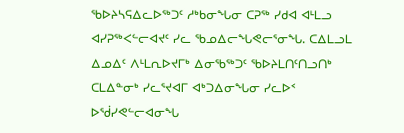ᖃᐅᔨᓴᕋᐃᓚᐅᖅᑐᑦ ᓱᒃᑲᓂᖓᓂ ᑕᕈᖅ ᓯᑯᐊ ᐊᒻᒪᓗ ᐊᓯᕈᖅᐸᓪᓕᐊᔪᑦ ᓯᓚ ᖃᓄᐃᓕᖓᕙᓕᕐᓂᖓ. ᑕᐃᒪᓗᒪ ᐃᓄᐃᑦ ᐱᒻᒪᕆᐅᔪᒥᒃ ᐃᓂᖃᖅᑐᑦ ᖃᐅᔨᒪᑎᑦᑎᓗᑎᒃ ᑕᒪᐃᓐᓂᒃ ᓯᓚᕐᔪᐊᒥ ᐊᒃᑐᐃᓂᖓᓂ ᓯᓚᐅᑉ ᐅᖂᓯᕙᓪᓕᐊᓂᖓ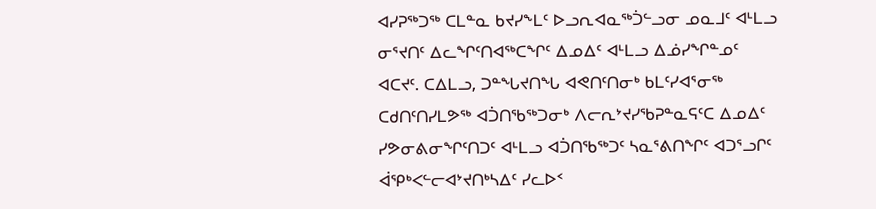ᐊᓯᕈᖅᑐᖅ ᑕᒪᓐᓇ ᑲᔪᓯᖕᒪᑦ ᐅᓗᕆᐊᓇᖅᑑᓪᓗᓂ ᓄᓇᒧᑦ ᐊᒻᒪᓗ ᓂᕐᔪᑎᑦ ᐃᓚᖏᑦᑎᐊᖅᑕᖏᑦ ᐃᓄᐃᑦ ᐊᒻᒪᓗ ᐃᓅᓯᖏᓐᓄᑦ ᐊᑕᔪᑦ. ᑕᐃᒪᓗ, ᑐᓐᖓᔪᑎᖓ ᐊᕙᑎᑦᑎᓂᒃ ᑲᒪᑦᓯᐊᕐᓂᖅ ᑕᑯᑎᑦᑎᓯᒪᕗᖅ ᐊᑑᑎᖃᖅᑐᓂᒃ ᐱᓕᕆᔾᔪᓯᖃᕈᓐᓇᕋᑦᑕ ᐃᓄᐃᑦ ᓯᕗᓂᕕᓂᖏᑦᑎᑐᑦ ᐊᒻᒪᓗ ᐊᑑᑎᖃᖅᑐᑦ ᓴᓇᕐᕕᑎᖏᑦ ᐊᑐᕐᓗᒋᑦ ᐋᕿᒃᐸᓪᓕᐊᔾᔪᑎᒃᓴᐃᑦ ᓯᓚᐅᑉ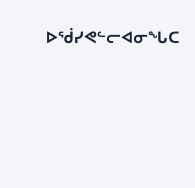ᐅᖂᓯᕙᓪᓕᐊᓂᖓᑕ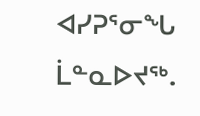ᐊᓯᕈᕐᓂᖓ ᒫᓐᓇᐅᔪᖅ.